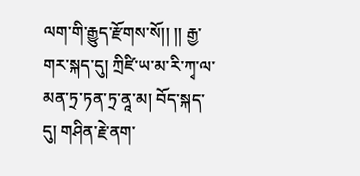ལག་གི་རྒྱུད་རྫོགས་སོ།། །། རྒྱ་གར་སྐད་དུ། ཀྲིཛི་ཡ་མ་རི་ཀྭ་ལ་མན་ཏྲ་ཏན་ཏྲ་ནཱ་མ། བོད་སྐད་དུ། གཤིན་རྗེ་ནག་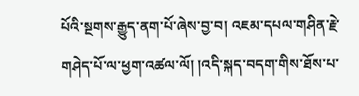པོའི་སྔགས་རྒྱུད་ནག་པོ་ཞེས་བྱ་བ། འཇམ་དཔལ་གཤིན་རྗེ་གཤེད་པོ་ལ་ཕྱག་འཚལ་ལོ། །འདི་སྐད་བདག་གིས་ཐོས་པ་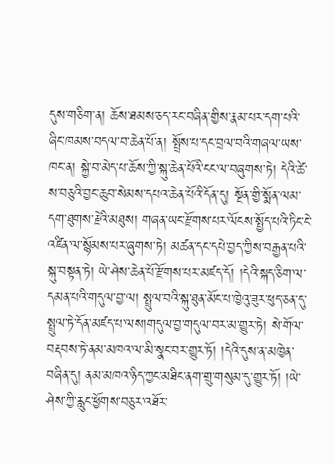དུས་གཅིག་ན། ཆོས་ཐམས་ཅད་རང་བཞིན་གྱིས་རྣམ་པར་དག་པའི་ཞིང་ཁམས་བདལ་བ་ཆེན་པོ་ན། སྤྲོས་པ་དང་བྲལ་བའི་གཞལ་ཡས་ཁང་ན། སྐྱེ་བ་མེད་པ་ཆོས་ཀྱི་སྐུ་ཆེན་པོའི་ངང་ལ་བཞུགས་ཏེ། དེའི་ཚེ་ས་བཅུའི་བྱང་ཆུབ་སེམས་དཔའ་ཆེན་པོའི་དོན་དུ། སྔོན་གྱི་སྨོན་ལམ་དག་ཐུགས་རྗེའི་མཐུས། གཞན་ཡང་རྫོགས་པར་ལོངས་སྤྱོད་པའི་ཏིང་ངེ་འཛིན་ལ་སྙོམས་པར་ཞུགས་ཏེ། མཚན་དང་དཔེ་བྱད་ཀྱིས་བརྒྱན་པའི་སྐུ་བསྟན་ཏེ། ཡེ་ཤེས་ཆེན་པོ་རྫོགས་པར་མཛད་དོ། །དེའི་སྐད་ཅིག་ལ་དམན་པའི་གདུལ་བྱ་ལ། སྤྲུལ་བའི་སྐུ་ཐུན་མོང་པ་ཁྱེའུ་ཟུར་ཕུད་ཅན་དུ་སྤྲུལ་ཏེ་དོན་མཛད་པ་ལས།གདུལ་བྱ་གདུལ་བར་མ་གྱུར་ཏེ། སེ་གོལ་བརྡབས་ཏེ་ནམ་མཁའ་ལ་མི་སྣང་བར་གྱུར་ཏོ། །དེའི་དུས་ན་མཁྱེན་བཞིན་དུ། ནམ་མཁའ་ཉིད་ཀྱང་མཐིང་ནག་གྲུ་གསུམ་དུ་གྱུར་ཏོ། །ཡེ་ཤེས་ཀྱི་རླུང་ཕྱོགས་བཅུར་འཐོར་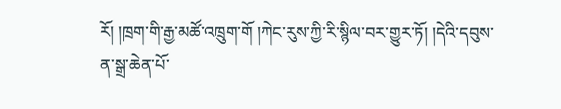རོ། །ཁྲག་གི་རྒྱ་མཚོ་འཁྲུག་གོ །ཀེང་རུས་ཀྱི་རི་སྙིལ་བར་གྱུར་ཏོ། །དེའི་དབུས་ན་སྒྲ་ཆེན་པོ་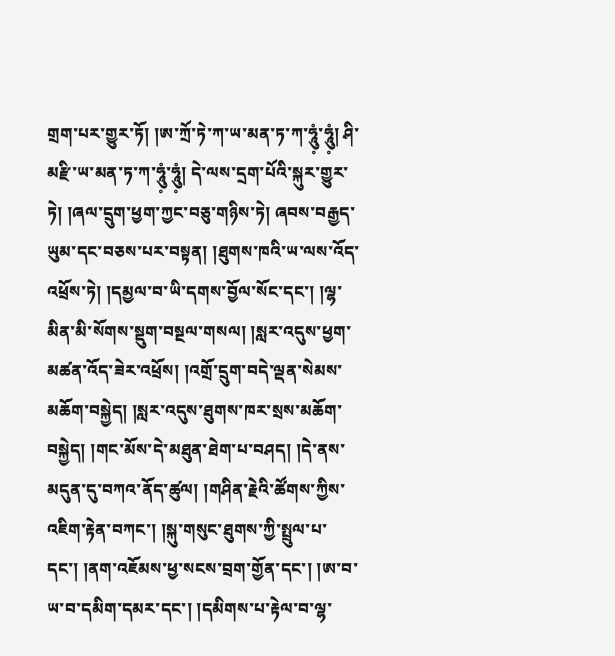གྲག་པར་གྱུར་ཏོ། །ཨ་ཀྲོ་ཏེ་ཀ་ཡ་མན་ཏ་ཀ་ཧཱུཾ༷་ཧཱུཾ༷། ཤི་མརྫི་ཡ་མན་ཏ་ཀ་ཧཱུཾ༷་ཧཱུཾ༷། དེ་ལས་དྲག་པོའི་སྐུར་གྱུར་ཏེ། །ཞལ་དྲུག་ཕྱག་ཀྱང་བཅུ་གཉིས་ཏེ། ཞབས་བརྒྱད་ཡུམ་དང་བཅས་པར་བསྟན། །ཐུགས་ཁའི་ཡ་ལས་འོད་འཕྲོས་ཏེ། །དམྱལ་བ་ཡི་དགས་བྱོལ་སོང་དང་། །ལྷ་མིན་མི་སོགས་སྡུག་བསྔལ་གསལ། །སླར་འདུས་ཕྱག་མཚན་འོད་ཟེར་འཕྲོས། །འགྲོ་དྲུག་བདེ་ལྡན་སེམས་མཆོག་བསྐྱེད། །སླར་འདུས་ཐུགས་ཁར་སྲས་མཆོག་བསྐྱེད། །གང་མོས་དེ་མཐུན་ཐེག་པ་བཤད། །དེ་ནས་མདུན་དུ་བཀའ་ནོད་ཚུལ། །གཤིན་རྗེའི་ཚོགས་ཀྱིས་འཇིག་རྟེན་བཀང་། །སྐུ་གསུང་ཐུགས་ཀྱི་སྤྲུལ་པ་དང་། །ནག་འཇོམས་ཕྱ་སངས་བྲག་གྱོན་དང་། །ཨ་བ་ཡ་བ་དམིག་དམར་དང་། །དམིགས་པ་རྟེལ་བ་ལྷ་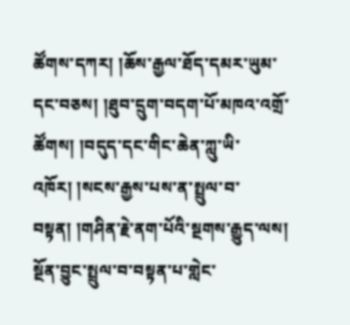ཚོགས་དཀར། །ཆོས་རྒྱལ་ཐོད་དམར་ཡུམ་དང་བཅས། །ཐུབ་དྲུག་བདག་པོ་མཁའ་འགྲོ་ཚོགས། །བདུད་དང་གིང་ཆེན་ཀླུ་ཡི་འཁོར། །སངས་རྒྱས་པས་ན་སྤྲུལ་བ་བསྟན། །གཤིན་རྗེ་ནག་པོའི་སྔགས་རྒྱུད་ལས། སྔོན་བྱུང་སྤྲུལ་བ་བསྟན་པ་གླེང་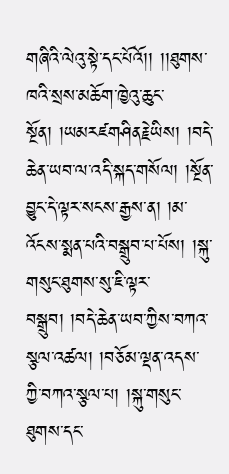གཞིའི་ལེའུ་སྟེ་དང་པོའོ།། །།ཐུགས་ཁའི་སྲས་མཆོག་ཁྱེའུ་ཆུང་སྔོན། །ཡམརཛགཤིནརྗེཡིས། །བདེ་ཆེན་ཡབ་ལ་འདི་སྐད་གསོལ། །སྔོན་བྱུང་དེ་ལྟར་སངས་རྒྱས་ན། །མ་འོངས་སྨན་པའི་བསྒྲུབ་པ་པོས། །སྐུ་གསུང་ཐུགས་སུ་ཇི་ལྟར་བསྒྲུབ། །བདེ་ཆེན་ཡབ་ཀྱིས་བཀའ་སྩལ་འཚལ། །བཅོམ་ལྡན་འདས་ཀྱི་བཀའ་སྩལ་པ། །སྐུ་གསུང་ཐུགས་དང་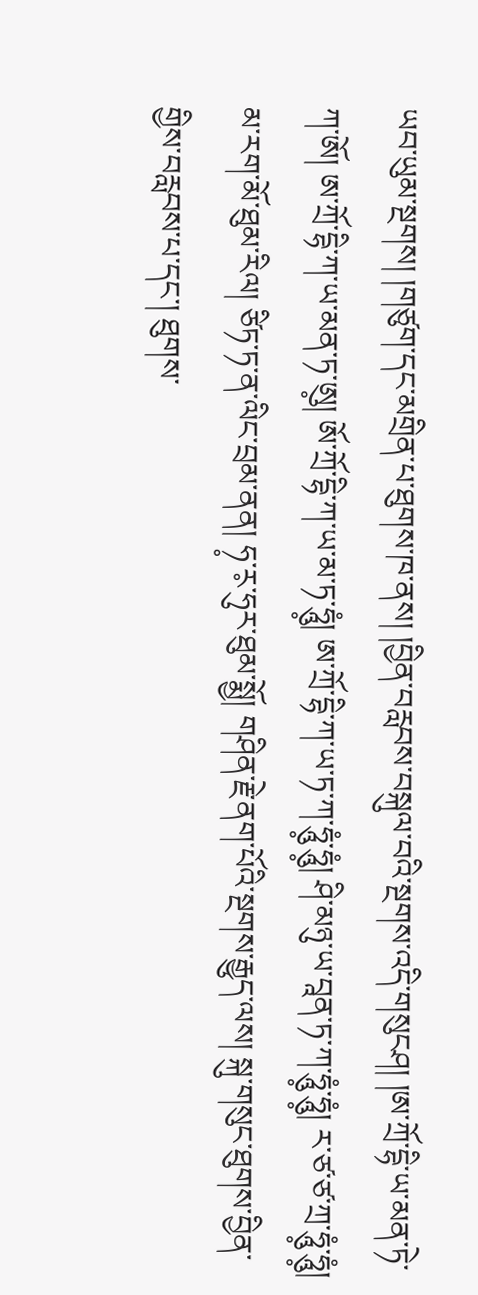ཡབ་ཡུམ་སྔགས། །གཙུག་དང་མགྲིན་པ་ཐུགས་ཁ་ནས། །བྱིན་བརླབས་བསྐུལ་བའི་སྔགས་འདི་གསུངཤ། །ཨ་ཀྲོ་དྷི་ཡ་མན་ཏེ་ཀ་ཨོ། ཨ་ཀྲོ་དྷི་ཀ་ཡ་མན་ཏ་ཨུ༷། ཨོ་ཀྲོ་དྷི་ཀ་ཡ་མ་ཏ་ཧཱུཾ༷། ཨ་ཀྲོ་དྷི་ཀ་ཡ་ཏ་ཀ་ཧཱུཾ༷་ཧཱུཾ༷། ཤི་མཉུ་ཡ་བཱན་ཏ་ཀ་ཧཱུཾ༷་ཧཱུཾ༷། ར་ཙ་ཙ་ཀྲ་ཧཱུཾ༷་ཧཱུཾ༷། མ་རག་མོ་ཐུམ་རིལ། ཙིཏ་ཏ་ན་ལིང་བྲམ་ནན། ཧ༷་ར༷་ཧུར་ཐུམ་སྨྱོ། གཤིན་རྗེ་ནག་པོའི་སྔགས་རྒྱུད་ལས། སྐུ་གསུང་ཐུགས་བྱིན་གྱིས་བརླབས་པ་དང་། ཐུགས་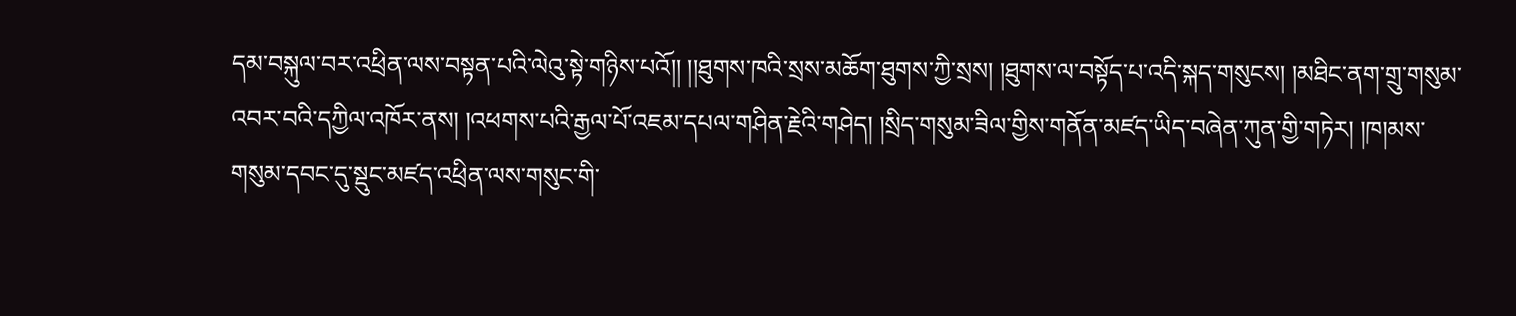དམ་བསྐུལ་བར་འཕྲིན་ལས་བསྟན་པའི་ལེའུ་སྟེ་གཉིས་པའོ།། །།ཐུགས་ཁའི་སྲས་མཆོག་ཐུགས་ཀྱི་སྲས། །ཐུགས་ལ་བསྟོད་པ་འདི་སྐད་གསུངས། །མཐིང་ནག་གྲུ་གསུམ་འབར་བའི་དཀྱིལ་འཁོར་ནས། །འཕགས་པའི་རྒྱལ་པོ་འཇམ་དཔལ་གཤིན་རྗེའི་གཤེད། །སྲིད་གསུམ་ཟིལ་གྱིས་གནོན་མཛད་ཡིད་བཞེན་ཀུན་གྱི་གཏེར། །ཁ།མས་གསུམ་དབང་དུ་སྡུང་མཛད་འཕྲིན་ལས་གསུང་གི་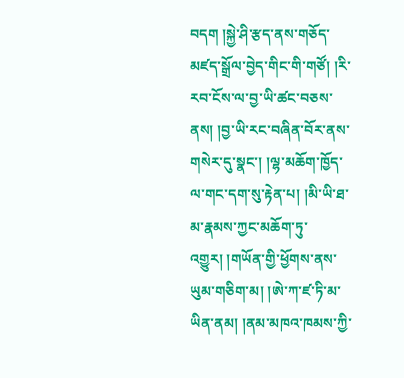བདག །སྐྱེ་ཤི་རྩད་ནས་གཅོད་མཛད་སྒྲོལ་བྱེད་གིང་གི་གཙོ། །རི་རབ་ངོས་ལ་བྱ་ཡི་ཚང་བཅས་ནས། །བྱ་ཡི་རང་བཞིན་བོར་ནས་གསེར་དུ་སྣང་། །ལྷ་མཆོག་ཁྱོད་ལ་གང་དག་སུ་རྟེན་པ། །མི་ཡི་ཐ་མ་རྣམས་ཀྱང་མཆོག་ཏུ་འགྱུར། །གཡོན་གྱི་ཕྱོགས་ནས་ཡུམ་གཅིག་མ། །ཨེ་ཀ་ཛ་ཏི་མ་ཡིན་ནམ། །ནམ་མཁའ་ཁམས་ཀྱི་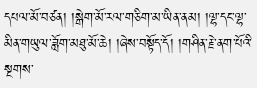དཔལ་མོ་བཙན། །སྒེག་མོ་རལ་གཅིག་མ་ཡིན་ནམ། །ལྷ་དང་ལྷ་མིན་གཡུལ་ཟློག་མཐུ་མོ་ཆེ། །ཞེས་བསྟོད་དོ། །གཤིན་རྗེ་ནག་པོའི་སྔགས་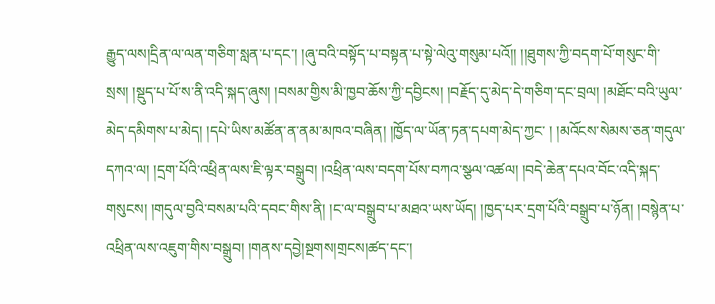རྒྱུད་ལས།དྲིན་ལ་ལན་གཅིག་སླན་པ་དང་། །ཞུ་བའི་བསྟོད་པ་བསྟན་པ་སྟེ་ལེའུ་གསུམ་པའོ།། །།ཐུགས་ཀྱི་བདག་པོ་གསུང་གི་སྲས། །སྡུད་པ་པོ་ས་ནི་འདི་སྐད་ཞུས། །བསམ་གྱིས་མི་ཁྱབ་ཆོས་ཀྱི་དབྱིངས། །བརྗོད་དུ་མེད་དེ་གཅིག་དང་བྲལ། །མཐོང་བའི་ཡུལ་མེད་དམིགས་པ་མེད། །དཔེ་ཡིས་མཚོན་ན་ནམ་མཁའ་བཞིན། །ཁྱོད་ལ་ཡོན་ཏན་དཔག་མེད་ཀྱང་ ། །མའོངས་སེམས་ཅན་གདུལ་དཀའ་ལ། །དྲག་པོའི་འཕྲིན་ལས་ཇི་ལྟར་བསྒྲུབ། །འཕྲིན་ལས་བདག་པོས་བཀའ་སྩལ་འཚལ། །བདེ་ཆེན་དཔའ་བོང་འདི་སྐད་གསུངས། །གདུལ་བྱའི་བསམ་པའི་དབང་གིས་ནི། །ང་ལ་བསྒྲུབ་པ་མཐའ་ཡས་ཡོད། །ཁྱད་པར་དྲག་པོའི་བསྒྲུབ་པ་ཉོན། །བསྙེན་པ་འཕྲིན་ལས་འཇུག་གིས་བསྒྲུབ། །གནས་དབྱེ།སྔགས།གྲངས།ཚད་དང་།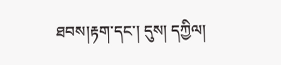ཐབས།རྟག་དང་། དུས། དཀྱིལ།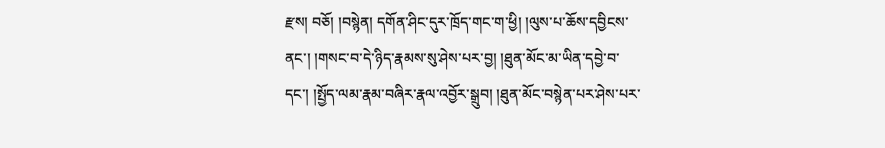རྫས། བཅོ། །བསྙེན། དགོན་ཤིང་དུར་ཁྲོད་གང་ག་ཕྱི། །ལུས་པ་ཆོས་དབྱིངས་ནང་། །གསང་བ་དེ་ཉིད་རྣམས་སུ་ཤེས་པར་བྱ། །ཐུན་མོང་མ་ཡིན་དབྱེ་བ་དང་། །སྤྱོད་ལམ་རྣམ་བཞིར་རྣལ་འབྱོར་སྒྲུབ། །ཐུན་མོང་བསྙེན་པར་ཤེས་པར་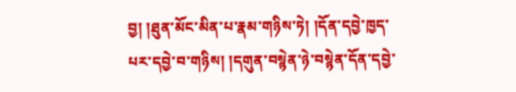བྱ། །ཐུན་མོང་མིན་པ་རྣམ་གཉིས་ཏེ། །དོན་དབྱེ་ཁྱད་པར་དབྱེ་བ་གཉིས། །དགུན་བསྙེན་ཉེ་བསྙེན་དོན་དབྱེ་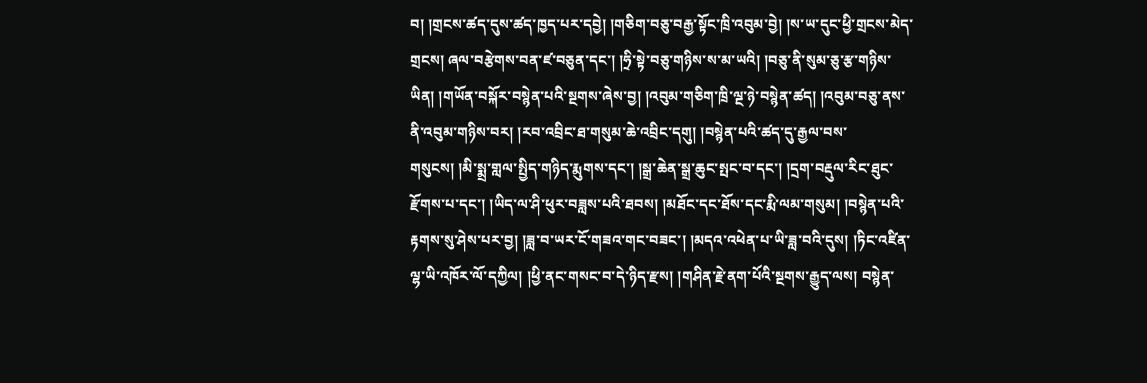བ། །གྲངས་ཚད་དུས་ཚད་ཁྱད་པར་དབྱེ། །གཅིག་བཅུ་བརྒྱ་སྟོང་ཁྲི་འབུམ་བྱེ། །ས་ཡ་དུང་ཕྱི་གྲངས་མེད་གྲངས། ཞལ་བརྩེགས་བན་ཛ་བཅུན་དང་། །ཧྲི་སྟེ་བཅུ་གཉིས་ས་མ་ཡའི། །བཅུ་ནི་སུམ་ཅུ་རྩ་གཉིས་ཡིན། །གཡོན་བསྐོར་བསྙེན་པའི་སྔགས་ཞེས་བྱ། །འབུམ་གཅིག་ཁྲི་ལྔ་ཉེ་བསྙེན་ཚད། །འབུམ་བཅུ་ནས་ནི་འབུམ་གཉིས་བར། །རབ་འབྲིང་ཐ་གསུམ་ཆེ་འབྲིང་དགུ། །བསྙེན་པའི་ཚད་དུ་རྒྱལ་བས་གསུངས། །མི་སྨྲ་གླལ་སྤྱིད་གཉིད་རྨུགས་དང་། །སྒྲ་ཆེན་སྒྲ་ཆུང་སྤང་བ་དང་། །དྲག་བརྡུལ་རིང་ཐུང་རྫོགས་པ་དང་། །ཡིད་ལ་ཤི་ཕུར་བཟླས་པའི་ཐབས། །མཐོང་དང་ཐོས་དང་རྨི་ལམ་གསུམ། །བསྙེན་པའི་རྟགས་སུ་ཤེས་པར་བྱ། །ཟླ་བ་ཡར་ངོ་གཟའ་གང་བཟང་། །མདའ་འཕེན་པ་ཡི་ཟླ་བའི་དུས། །ཏིང་འཛིན་ལྷ་ཡི་འཁོར་ལོ་དཀྱིལ། །ཕྱི་ནང་གསང་བ་དེ་ཉིད་རྫས། །གཤིན་རྗེ་ནག་པོའི་སྔགས་རྒྱུད་ལས། བསྙེན་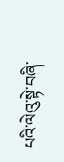པའི་ལེའུ་སྟེ་བཞི་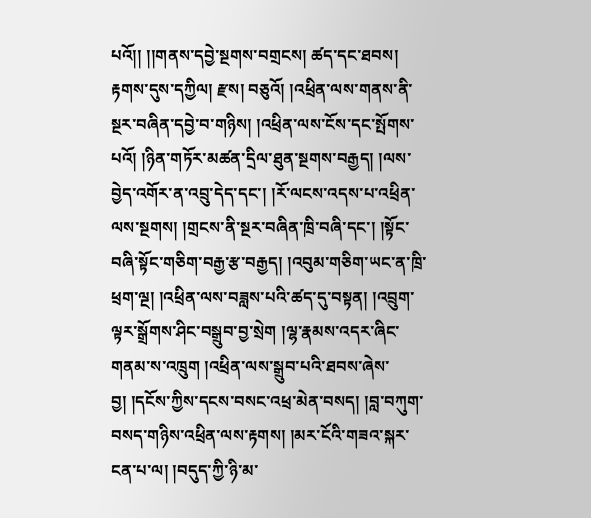པའོ།། །།གནས་དབྱེ་སྔགས་བགྲངས། ཚད་དང་ཐབས། རྟགས་དུས་དཀྱིལ། རྫས། བཅུའོ། །འཕྲིན་ལས་གནས་ནི་སྔར་བཞིན་དབྱེ་བ་གཉིས། །འཕྲིན་ལས་ངོས་དང་སྤོགས་པའོ། །ཉིན་གཏོར་མཚན་དྲིལ་ཐུན་སྔགས་བརྒྱད། །ལས་བྱེད་འགོར་ན་འབྲུ་དེད་དང་། །རོ་ལངས་འདས་པ་འཕྲིན་ལས་སྔགས། །གྲངས་ནི་སྔར་བཞིན་ཁྲི་བཞི་དང་། །སྟོང་བཞི་སྟོང་གཅིག་བརྒྱ་རྩ་བརྒྱད། །འབུམ་གཅིག་ཡང་ན་ཁྲི་ཕྲག་ལྔ། །འཕྲིན་ལས་བཟླས་པའི་ཚད་དུ་བསྟན། །འབྲུག་ལྟར་སྒྲོགས་ཤིང་བསྒྲུབ་བྱ་སྲེག །ལྷ་རྣམས་འདར་ཞིང་གནམ་ས་འཁྲུག །འཕྲིན་ལས་སྒྲུབ་པའི་ཐབས་ཞེས་བྱ། །དངོས་ཀྱིས་དངས་བསང་འཕྲ་མེན་བསད། །བླ་བཀུག་བསད་གཉིས་འཕྲིན་ལས་རྟགས། །མར་ངོའི་གཟའ་སྐར་ངན་པ་ལ། །བདུད་ཀྱི་ཉི་མ་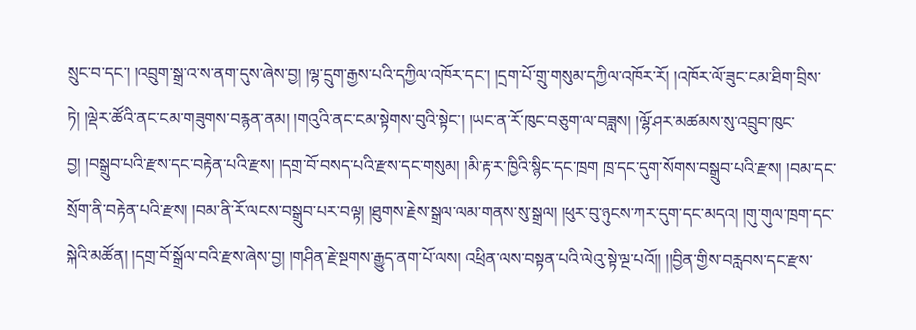སྲུང་བ་དང་། །འབྲུག་སྒྲ་འ་ས་ནག་དུས་ཞེས་བྱ། །ལྷ་དྲུག་རྒྱས་པའི་དཀྱིལ་འཁོར་དང་། །དྲག་པོ་གྲུ་གསུམ་དཀྱིལ་འཁོར་རོ། །འཁོར་ལོ་ཟུང་ངམ་ཐིག་བྲིས་ཏེ། །ལྡེར་ཚོའི་ནང་ངམ་གཟུགས་བརྙན་ནམ། །གའུའི་ནང་ངམ་སྟེགས་བུའི་སྟེང་། །ཡང་ན་རོ་ཁུང་བཅུག་ལ་བཟླས། །ལྷོ་ཤར་མཚམས་སུ་འབྲུབ་ཁུང་བྱ། །བསྒྲུབ་པའི་རྫས་དང་བརྟེན་པའི་རྫས། །དགྲ་བོ་བསད་པའི་རྫས་དང་གསུམ། །མི་རྟ་ར་ཁྱིའི་སྙིང་དང་ཁྲག ཁྲ་དང་དུག་སོགས་བསྒྲུབ་པའི་རྫས། །བམ་དང་སྲོག་ནི་བརྟེན་པའི་རྫས། །བམ་ནི་རོ་ལངས་བསྒྲུབ་པར་བལྟ། །ཐུགས་རྗེས་སྒྲལ་ལམ་གནས་སུ་སྒྲལ། །ཕུར་བུ་ཉུངས་ཀར་དུག་དང་མདའ། །གུ་གུལ་ཁྲག་དང་སྐེའི་མཚོན། །དགྲ་བོ་སྒྲོལ་བའི་རྫས་ཞེས་བྱ། །གཤིན་རྗེ་སྔགས་རྒྱུད་ནག་པོ་ལས། འཕྲིན་ལས་བསྟན་པའི་ལེའུ་སྟེ་ལྔ་པའོ།། །།བྱིན་གྱིས་བརླབས་དང་རྫས་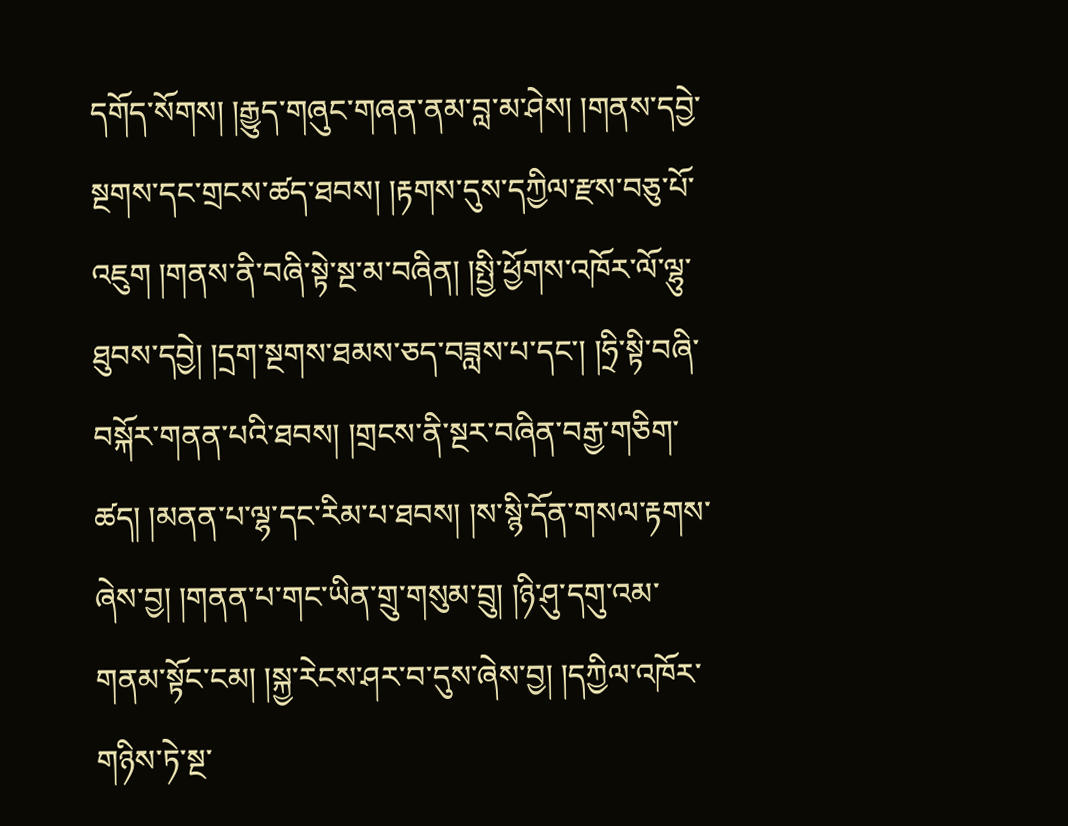དགོད་སོགས། །རྒྱུད་གཞུང་གཞན་ནམ་བླ་མ་ཤེས། །གནས་དབྱེ་སྔགས་དང་གྲངས་ཚད་ཐབས། །རྟགས་དུས་དཀྱིལ་རྫས་བཅུ་པོ་འཇུག །གནས་ནི་བཞི་སྟེ་སྔ་མ་བཞིན། །སྤྱི་ཕྱོགས་འཁོར་ལོ་ལྷུ་ཐུབས་དབྱེ། །དྲག་སྔགས་ཐམས་ཅད་བཟླས་པ་དང་། །ཧྲི་སྟི་བཞི་བསྐོར་གནན་པའི་ཐབས། །གྲངས་ནི་སྔར་བཞིན་བརྒྱ་གཅིག་ཚད། །མནན་པ་ལྷ་དང་རིམ་པ་ཐབས། །ས་སྙི་དོན་གསལ་རྟགས་ཞེས་བྱ། །གནན་པ་གང་ཡིན་གྲུ་གསུམ་བྲུ། །ཉི་ཤུ་དགུ་འམ་གནམ་སྟོང་ངམ། །སྐྱ་རེངས་ཤར་བ་དུས་ཞེས་བྱ། །དཀྱིལ་འཁོར་གཉིས་ཏེ་སྔ་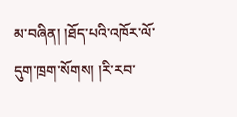མ་བཞིན། །ཐོད་པའི་འཁོར་ལོ་དུག་ཁྲག་སོགས། །རི་རབ་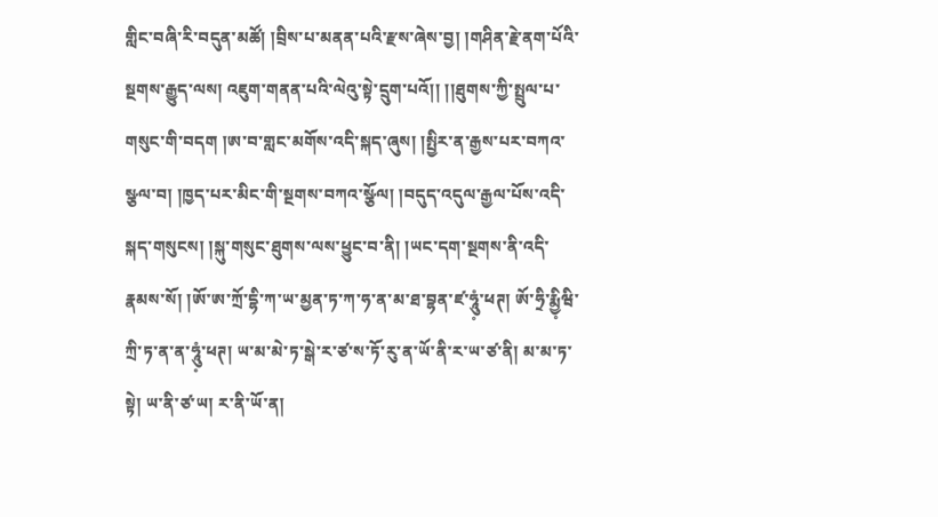གླིང་བཞི་རི་བདུན་མཚོ། །བྲིས་པ་མནན་པའི་རྫས་ཞེས་བྱ། །གཤིན་རྗེ་ནག་པོའི་སྔགས་རྒྱུད་ལས། འཇུག་གནན་པའི་ལེའུ་སྟེ་དྲུག་པའོ།། །།ཐུགས་ཀྱི་སྤྲུལ་པ་གསུང་གི་བདག །ཨ་བ་གླང་མགོས་འདི་སྐད་ཞུས། །སྤྱིར་ན་རྒྱས་པར་བཀའ་སྩལ་བ། །ཁྱད་པར་མིང་གི་སྔགས་བཀའ་སྩོལ། །བདུད་འདུལ་རྒྱལ་པོས་འདི་སྐད་གསུངས། །སྐུ་གསུང་ཐུགས་ལས་ཕྱུང་བ་ནི། །ཡང་དག་སྔགས་ནི་འདི་རྣམས་སོ། །ཨོ་ཨ་ཀྲོ་དྷི་ཀ་ཡ་མྱན་ཏ་ཀ་ཧ་ན་མ་ཐ་བྷན་ཛ་ཧཱུཾ༷་ཕཊ། ཨོ་ཧྲི་རྨྱི༷ཝི་ཀྲི་ཏ་ན་ན་ཧཱུཾ༷་ཕཊ། ཡ་མ་མེ་ཏ་སྒེ་ར་ཙ་ས་ཏོ་རུ་ན་ཡོ་ནི་ར་ཡ་ཙ་ནི། མ་མ་ཏ་སྟེ། ཡ་ནི་ཙ་ཡ། ར་ནི་ཡོ་ན།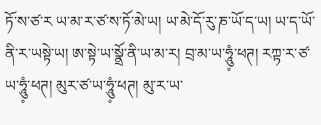ཏོ་ས་ཙ་ར ཡ་མ་ར་ཙ་ས་ཏོ་མེ་ཡ། ཡ་མེ་དོ་རུ་ཎ་ཡོ་ད་ཡ། ཡ་ད་ཡོ་ནི་ར་ཡསྟེ་ཡ། ཨ་སྟེ་ཡ་སྣྲོ་ནི་ཡ་མ་ར། བྲ་མ་ཡ་ཧཱུཾ༷་ཕཊ། རཀྟ་ར་ཙ་ཡ་ཧཱུཾ༷་ཕཊ། མུར་ཙ་ཡ་ཧཱུཾ༷་ཕཊ། མུ་ར་ཡ་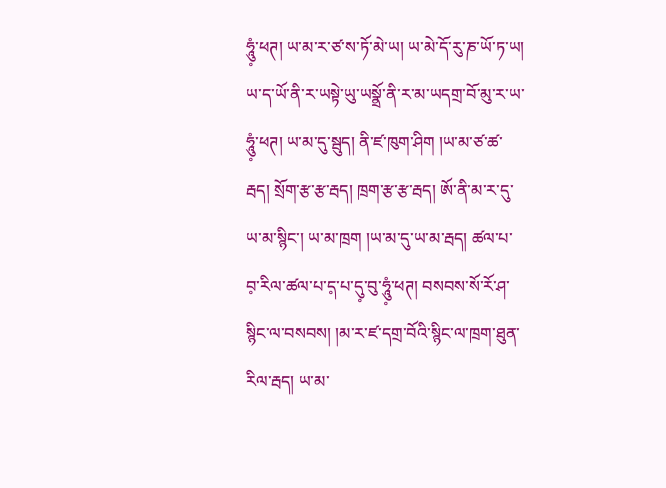ཧཱུཾ༷་ཕཊ། ཡ་མ་ར་ཙ་ས་ཏོ་མེ་ཡ། ཡ་མེ་དོ་རུ་ཎ་ཡོ་ཏ་ཡ། ཡ་ད་ཡོ་ནི་ར་ཡསྟེ་ཡུ་ཡསྣྲོ་ནི་ར་མ་ཡདགྲ་བོ་མུ་ར་ཡ་ཧཱུཾ༷་ཕཊ། ཡ་མ་དུ་སྦུད། ནི་ཛ་ཁུག་ཤིག །ཡ་མ་ཙ་ཚ་རྦད། སྲོག་རྩ་རྩ་རྦད། ཁྲག་རྩ་རྩ་རྦད། ཨོ་ནི་མ་ར་དུ་ཡ་མ་སྙིང་། ཡ་མ་ཁྲག །ཡ་མ་དུ་ཡ་མ་རྦད། ཚལ་པ་བ༷་རིལ་ཚལ་པ་ད༷་པ་དུ༷་བུ་ཧཱུཾ༷་ཕཊ། བསབས་སོ་རོ་ཤ་སྙིང་ལ་བསབས། །མ་ར་ཛ་དགྲ་བོའི་སྙིང་ལ་ཁྲག་ཐུན་རིལ་རྦད། ཡ་མ་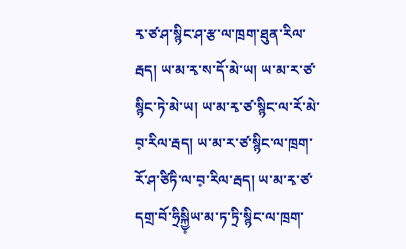རྭ་ཙ་ཤ་སྙིང་ཤ་རྩ་ལ་ཁྲག་ཐུན་རིལ་རྦད། ཡ་མ་རྭ་ས་དོ་མེ་ཡ། ཡ་མ་ར་ཙ་སྙིང་ཏེ་མེ་ཡ། ཡ་མ་རྭ་ཙ་སྙིང་ལ་རོ་མེ་བ༷་རིལ་རྦད། ཡ་མ་ར་ཙ་སྙིང་ལ་ཁྲག་རོ་ཤ་ཙིཏི་ལ་བ༷་རིལ་རྦད། ཡ་མ་རྭ་ཙ་དགྲ་བོ་ཧྲིསྐྱི༷ཡ་མ་ཏ་ཏྲི་སྙིང་ལ་ཁྲག་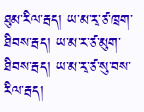ཐུམ་རིལ་རྦད། ཡ་མ་རྭ་ཙ་ཁྲག་ཐིབས་རྦད། ཡ་མ་ར་ཙ་མུག་ཐིབས་རྦད། ཡ་མ་རྭ་ཙ་སུ་བས་རིལ་རྦད།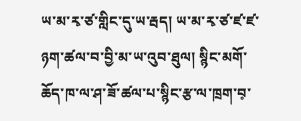ཡ་མ་རྭ་ཙ་གླིང་དུ་ཡ་རྦད། ཡ་མ་རྭ་ཙ་ཛ་ཛ་ཉག་ཚལ་བ་བྱི་མ་ཡ་འུབ་ཐུལ། སྙིང་མགོ་ཆོད་ཁ་ལ་ཤ་ཟོ་ཚལ་པ་སྙིང་རྩ་ལ་ཁྲག་བ༷་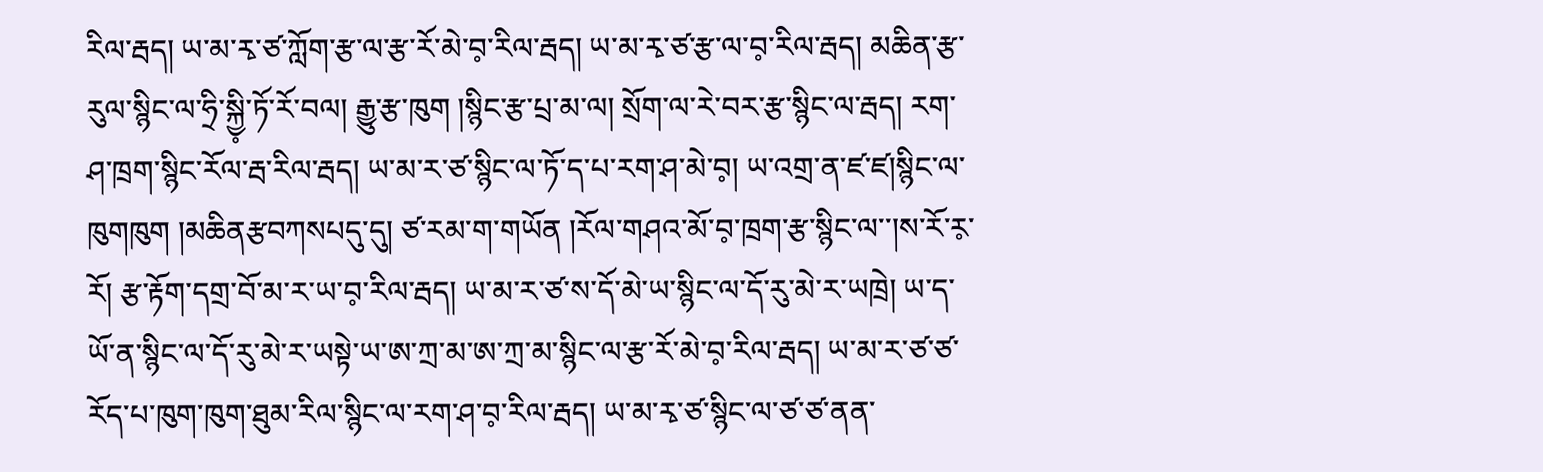རིལ་རྦད། ཡ་མ་རྭ་ཙ་ཀློག་རྩ་ལ་རྩ་རོ་མེ་བ༷་རིལ་རྦད། ཡ་མ་རྭ་ཙ་རྩ་ལ་བ༷་རིལ་རྦད། མཆིན་རྩ་རུལ་སྙིང་ལ་ཧྲི་སྐྱི༷་ཏོ་རོ་བལ། རྒྱུ་རྩ་ཁུག །སྙིང་རྩ་པྲ་མ་ལ། སྲོག་ལ་རེ་བར་རྩ་སྙིང་ལ་རྦད། རག་ཤ་ཁྲག་སྙིང་རོལ་རྦ་རིལ་རྦད། ཡ་མ་ར་ཙ་སྙིང་ལ་ཏོ་ད་པ་རག་ཤ་མེ་བ༷། ཡ་འགྲ་ན་ཛ་ཛ།སྙིང་ལ་ཁུགཁུག །མཆིནརྩབཀསཔདུ་དུ། ཙ་རམ་ག་གཡོན །རོལ་གཤའ་མོ་བ༷་ཁྲག་རྩ་སྙིང་ལ་་།ས་རོ་ར༷་རོ། རྩ་རྟོག་དགྲ་བོ་མ་ར་ཡ་བ༷་རིལ་རྦད། ཡ་མ་ར་ཙ་ས་དོ་མེ་ཡ་སྙིང་ལ་དོ་རུ་མེ་ར་ཡཁྲེ། ཡ་ད་ཡོ་ན་སྙིང་ལ་དོ་རུ་མེ་ར་ཡསྟེ་ཡ་ཨ་ཀྲ་མ་ཨ་ཀྲ་མ་སྙིང་ལ་རྩ་རོ་མེ་བ༷་རིལ་རྦད། ཡ་མ་ར་ཙ་ཙ་རོད་པ་ཁུག་ཁུག་ཐུམ་རིལ་སྙིང་ལ་རག་ཤ་བ༷་རིལ་རྦད། ཡ་མ་རྭ་ཙ་སྙིང་ལ་ཙ་ཙ་ནན་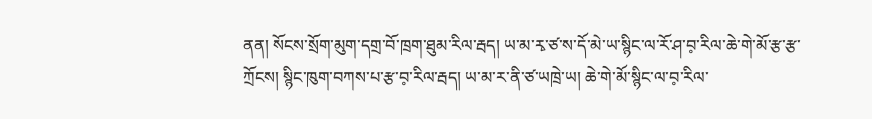ནན། སོངས་སྲོག་མུག་དགྲ་བོ་ཁྲག་ཐུམ་རིལ་རྦད། ཡ་མ་རྭ་ཙ་ས་དོ་མེ་ཡ་སྙིང་ལ་རོ་ཤ་བ༷་རིལ་ཆེ་གེ་མོ་རྩ་རྩ་ཀྲོངས། སྙིང་ཁུག་བཀས་པ་རྩ་བ༷་རིལ་རྦད། ཡ་མ་ར་ནི་ཙ་ཡཁྲེ་ཡ། ཆེ་གེ་མོ་སྙིང་ལ་བ༷་རིལ་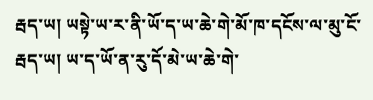རྦད་ཡ། ཡསྟེ་ཡ་ར་ནི་ཡོ་ད་ཡ་ཆེ་གེ་མོ་ཁ་དངོས་ལ་མུ་ངོ་རྦད་ཡ། ཡ་ད་ཡོ་ན་རུ་དོ་མེ་ཡ་ཆེ་གེ་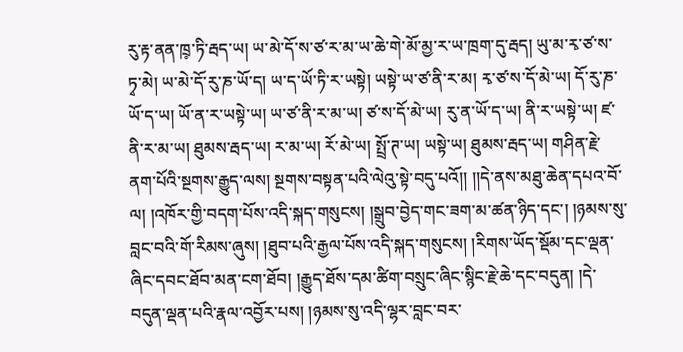རུ་རྟ་ནན་ཁྲ༷་ཏི་རྦད་ཡ། ཡ་མེ་དོ་ས་ཙ་ར་མ་ཡ་ཆེ་གེ་མོ་མྱ་ར་ཡ་ཁྲག་དུ་རྦད། ཡུ་མ་རྭ་ཙ་ས་ཏྭ་མེ། ཡ་མེ་དོ་རུ་ཎ་ཡོ་ད། ཡ་ད་ཡོ་ཏི་ར་ཡསྟེ། ཡསྟེ་ཡ་ཙ་ནི་ར་མ། རྭ་ཙ་ས་དོ་མེ་ཡ། དོ་རུ་ཎ་ཡོ་ད་ཡ། ཡོ་ན་ར་ཡསྟེ་ཡ། ཡ་ཙ་ནི་ར་མ་ཡ། ཙ་ས་དོ་མེ་ཡ། རུ་ན་ཡོ་ད་ཡ། ནི་ར་ཡསྟེ་ཡ། ཛ་ནི་ར་མ་ཡ། ཐུམས་རྦད་ཡ། ར་མ་ཡ། རོ་མེ་ཡ། སྤྲོ་ཊ་ཡ། ཡསྟེ་ཡ། ཐུམས་རྦད་ཡ། གཤིན་རྗེ་ནག་པོའི་སྔགས་རྒྱུད་ལས། སྔགས་བསྟན་པའི་ལེའུ་སྟེ་བདུ་པའོ།། །།དེ་ནས་མཐུ་ཆེན་དཔའ་བོ་ལ། །འཁོར་གྱི་བདག་པོས་འདི་སྐད་གསུངས། །སྒྲུབ་བྱེད་གང་ཟག་མ་ཚན་ཉིད་དང་། །ཉམས་སུ་བླང་བའི་གོ་རིམས་ཞུས། །ཐུབ་པའི་རྒྱལ་པོས་འདི་སྐད་གསུངས། །རིགས་ཡོད་སྡོམ་དང་ལྡན་ཞིང་དབང་ཐོབ་མན་ངག་ཐོབ། །རྒྱུད་ཐོས་དམ་ཚིག་བསྲུང་ཞིང་སྙིང་རྗེ་ཆེ་དང་བདུན། །དེ་བདུན་ལྡན་པའི་རྣལ་འབྱོར་པས། །ཉམས་སུ་འདི་ལྷར་བླང་བར་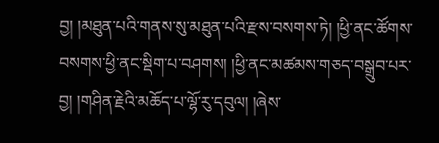བྱ། །མཐུན་པའི་གནས་སུ་མཐུན་པའི་རྫས་བསགས་ཏེ། །ཕྱི་ནང་ཚོགས་བསགས་ཕྱི་ནང་སྡིག་པ་བཤགས། །ཕྱི་ནང་མཚམས་གཅད་བསྒྲུབ་པར་བྱ། །གཤིན་རྗེའི་མཆོད་པ་ལྷོ་རུ་དབུལ། །ཞེས་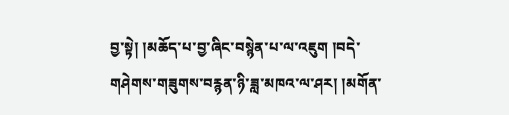བྱ་སྟེ། །མཆོད་པ་བྱ་ཞིང་བསྙེན་པ་ལ་འཇུག །བདེ་གཤེགས་གཟུགས་བརྙན་ཉི་ཟླ་མཁའ་ལ་ཤར། །མགོན་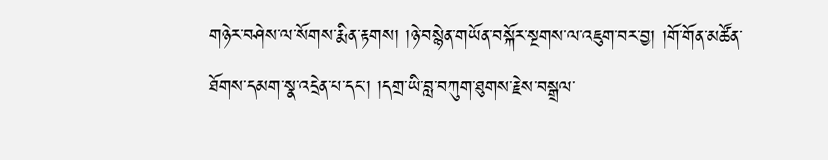གཉེར་བཤེས་ལ་སོགས་རྨིན་རྟགས། །ཉེ་བསྙེན་གཡོན་བསྐོར་སྔགས་ལ་འཇུག་བར་བྱ། །གོ་གོན་མཚོན་ཐོགས་དམག་སྣ་འདྲེན་པ་དང་། །དགྲ་ཡི་བླ་བཀུག་ཐུགས་རྗེས་བསྒྲལ་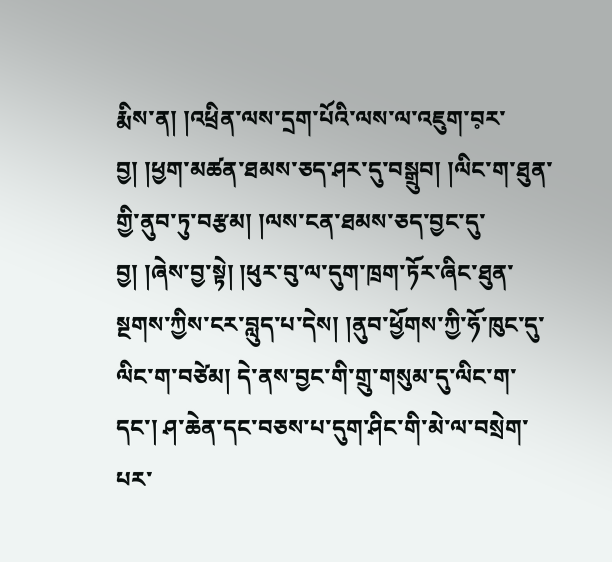རྨིས་ན། །འཕྲིན་ལས་དྲག་པོའི་ལས་ལ་འཇུག་བ༷ར་བྱ། །ཕྱག་མཚན་ཐམས་ཅད་ཤར་དུ་བསྒྲུབ། །ལིང་ག་ཐུན་གྱི་ནུབ་ཏུ་བརྩམ། །ལས་ངན་ཐམས་ཅད་བྱང་དུ་བྱ། །ཞེས་བྱ་སྟེ། །ཕུར་བུ་ལ་དུག་ཁྲག་ཏོར་ཞིང་ཐུན་སྔགས་ཀྱིས་ངར་བླུད་པ་དེས། །ནུབ་ཕྱོགས་ཀྱི་ཧོ་ཁུང་དུ་ལིང་ག་བཙེམ། དེ་ནས་བྱང་གི་གྲུ་གསུམ་དུ་ལིང་ག་དང་། ཤ་ཆེན་དང་བཅས་པ་དུག་ཤིང་གི་མེ་ལ་བསྲེག་པར་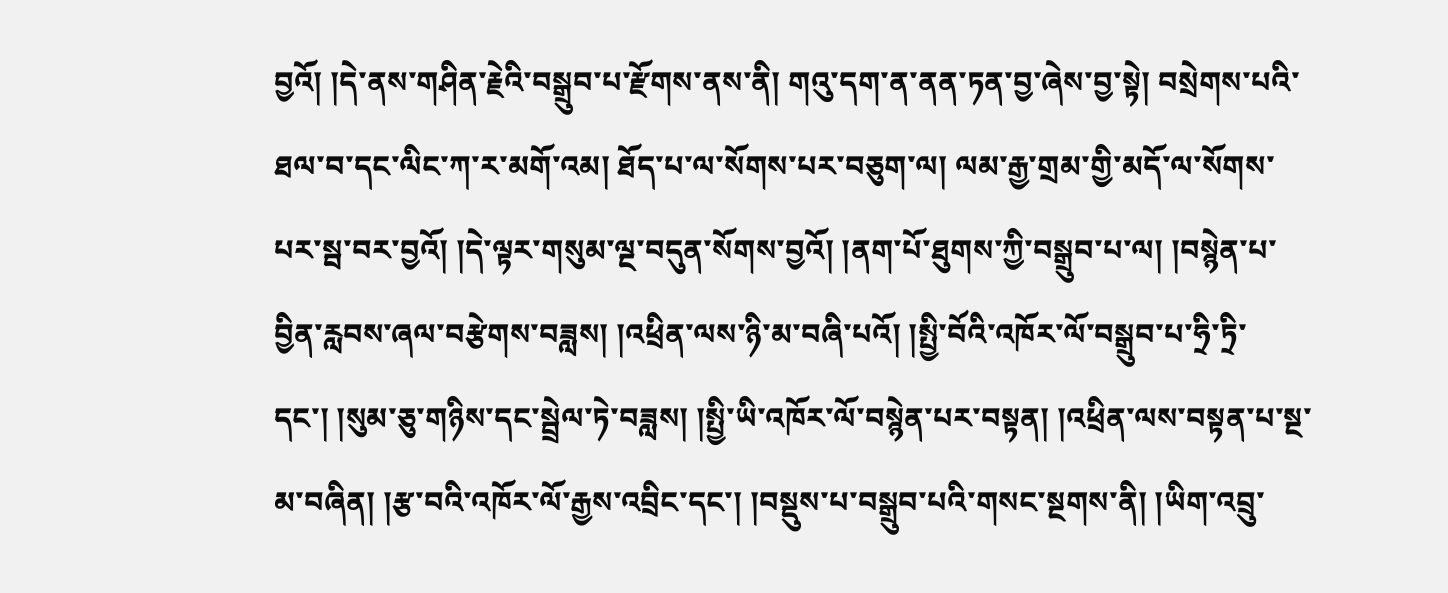བྱའོ། །དེ་ནས་གཤིན་རྗེའི་བསྒྲུབ་པ་རྫོགས་ནས་ནི། གའུ་དག་ན་ནན་ཏན་བྱ་ཞེས་བྱ་སྟེ། བསྲེགས་པའི་ཐལ་བ་དང་ལིང་ཀ་ར་མགོ་འམ། ཐོད་པ་ལ་སོགས་པར་བཅུག་ལ། ལམ་རྒྱ་གྲམ་གྱི་མདོ་ལ་སོགས་པར་སྦ་བར་བྱའོ། །དེ་ལྟར་གསུམ་ལྔ་བདུན་སོགས་བྱའོ། །ནག་པོ་ཐུགས་ཀྱི་བསྒྲུབ་པ་ལ། །བསྙེན་པ་བྱིན་རླབས་ཞལ་བརྩེགས་བཟླས། །འཕྲིན་ལས་ཉི་མ་བཞི་པའོ། །སྤྱི་བོའི་འཁོར་ལོ་བསྒྲུབ་པ་ཧྲི་ཏྲི་དང་། །སུམ་ཅུ་གཉིས་དང་སྦྲེལ་ཏེ་བཟླས། །སྤྱི་ཡི་འཁོར་ལོ་བསྙེན་པར་བསྟན། །འཕྲིན་ལས་བསྟན་པ་སྔ་མ་བཞིན། །རྩ་བའི་འཁོར་ལོ་རྒྱས་འབྲིང་དང་། །བསྡུས་པ་བསྒྲུབ་པའི་གསང་སྔགས་ནི། །ཡིག་འབྲུ་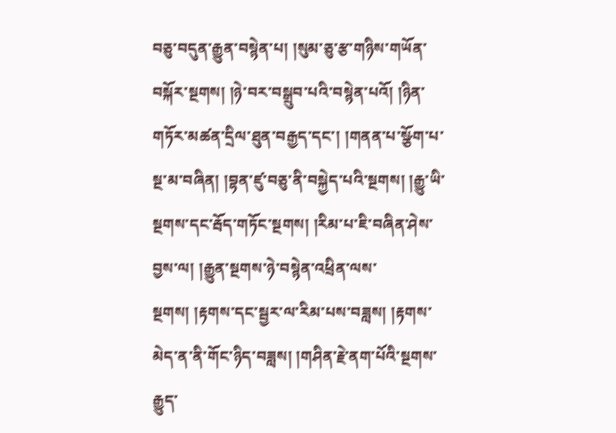བཅུ་བདུན་རྒྱུན་བསྙེན་པ། །སུམ་ཅུ་རྩ་གཉིས་གཡོན་བསྐོར་སྔགས། །ཉེ་བར་བསྒྲུབ་པའི་བསྙེན་པའོ། །ཉིན་གཏོར་མཚན་དྲིལ་ཐུན་བརྒྱད་དང་། །གནན་པ་སྩོག་པ་སྔ་མ་བཞིན། །བྷན་ཛུ་བཅུ་ནི་བསྐྱེད་པའི་སྔགས། །རྒྱུ་ཡི་སྔགས་དང་རྦོད་གཏོང་སྔགས། །རིམ་པ་ཇི་བཞིན་ཤེས་བྱས་ལ། །རྒྱུན་སྔགས་ཉེ་བསྙེན་འཕྲིན་ལས་སྔགས། །རྟགས་དང་སྦྱར་ལ་རིམ་པས་བཟླས། །རྟགས་མེད་ན་ནི་གོང་ཉིད་བཟླས། །གཤིན་རྗེ་ནག་པོའི་སྔགས་རྒྱུད་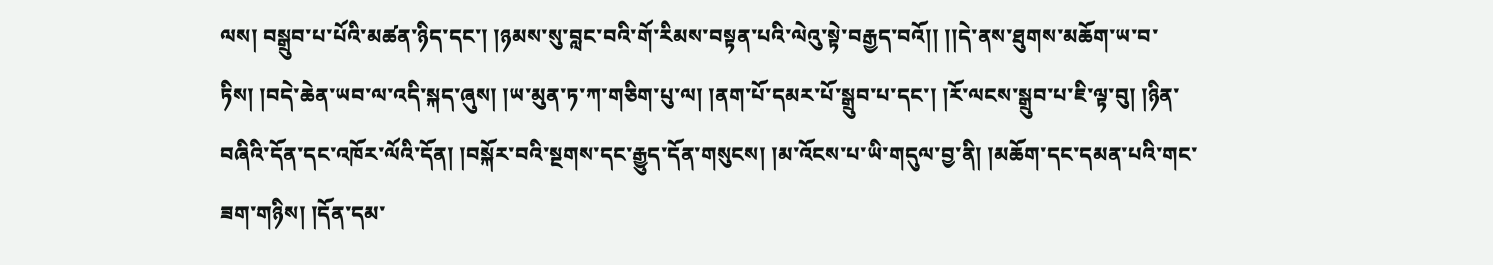ལས། བསྒྲུབ་པ་པོའི་མཚན་ཉིད་དང་། །ཉམས་སུ་བླང་བའི་གོ་རིམས་བསྟན་པའི་ལེའུ་སྟེ་བརྒྱད་བའོ།། །།དེ་ནས་ཐུགས་མཆོག་ཡ་བ་ཏིས། །བདེ་ཆེན་ཡབ་ལ་འདི་སྐད་ཞུས། །ཡ་མུན་ཏ་ཀ་གཅིག་པུ་ལ། །ནག་པོ་དམར་པོ་སྒྲུབ་པ་དང་། །རོ་ལངས་སྒྲུབ་པ་ཇི་ལྟ་བུ། །ཉིན་བཞིའི་དོན་དང་འཁོར་ལོའི་དོན། །བསྐོར་བའི་སྔགས་དང་རྒྱུད་དོན་གསུངས། །མ་འོངས་པ་ཡི་གདུལ་བྱ་ནི། །མཆོག་དང་དམན་པའི་གང་ཟག་གཉིས། །དོན་དམ་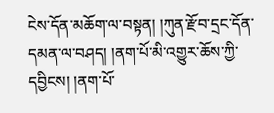ངེས་དོན་མཆོག་ལ་བསྟན། །ཀུན་རྫོབ་དྲང་དོན་དམན་ལ་བཤད། །ནག་པོ་མི་འགྱུར་ཆོས་ཀྱི་དབྱིངས། །ནག་པོ་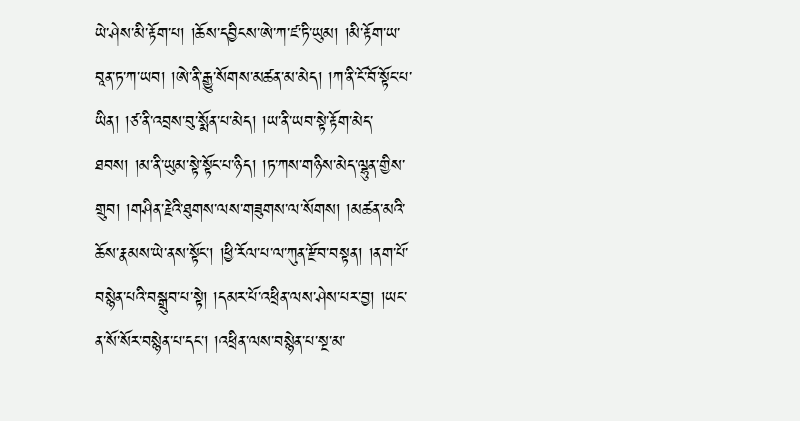ཡེ་ཤེས་མི་རྟོག་པ། །ཆོས་དབྱིངས་ཨེ་ཀ་ཛ་ཏི་ཡུམ། །མི་རྟོག་ཡ་བཱན་ཏ་ཀ་ཡབ། །ཨེ་ནི་རྒྱུ་སོགས་མཚན་མ་མེད། །ཀ་ནི་ངོ་བོ་སྟོང་པ་ཡིན། །ཙ་ནི་འབྲས་བུ་སྨོན་པ་མེད། །ཡ་ནི་ཡབ་སྟེ་རྟོག་མེད་ཐབས། །མ་ནི་ཡུམ་སྟེ་སྟོང་པ་ཉིད། །ཏ་ཀས་གཉིས་མེད་ལྷུན་གྱིས་གྲུབ། །གཤིན་རྗེའི་ཐུགས་ལས་གཟུགས་ལ་སོགས། །མཚན་མའི་ཆོས་རྣམས་ཡེ་ནས་སྟོང་། །ཕྱི་རོལ་པ་ལ་ཀུན་རྫོབ་བསྟན། །ནག་པོ་བསྙེན་པའི་བསྒྲུབ་པ་སྟེ། །དམར་པོ་འཕྲིན་ལས་ཤེས་པར་བྱ། །ཡང་ན་སོ་སོར་བསྙེན་པ་དང་། །འཕྲིན་ལས་བསྙེན་པ་སྔ་མ་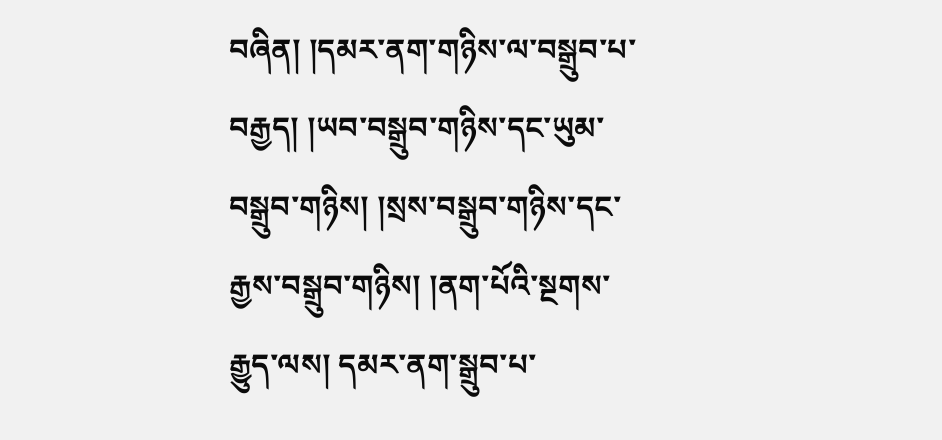བཞིན། །དམར་ནག་གཉིས་ལ་བསྒྲུབ་པ་བརྒྱད། །ཡབ་བསྒྲུབ་གཉིས་དང་ཡུམ་བསྒྲུབ་གཉིས། །སྲས་བསྒྲུབ་གཉིས་དང་རྒྱས་བསྒྲུབ་གཉིས། །ནག་པོའི་སྔགས་རྒྱུད་ལས། དམར་ནག་སྒྲུབ་པ་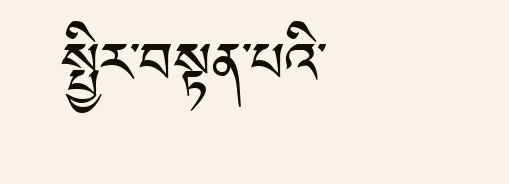སྤྱིར་བསྟན་པའི་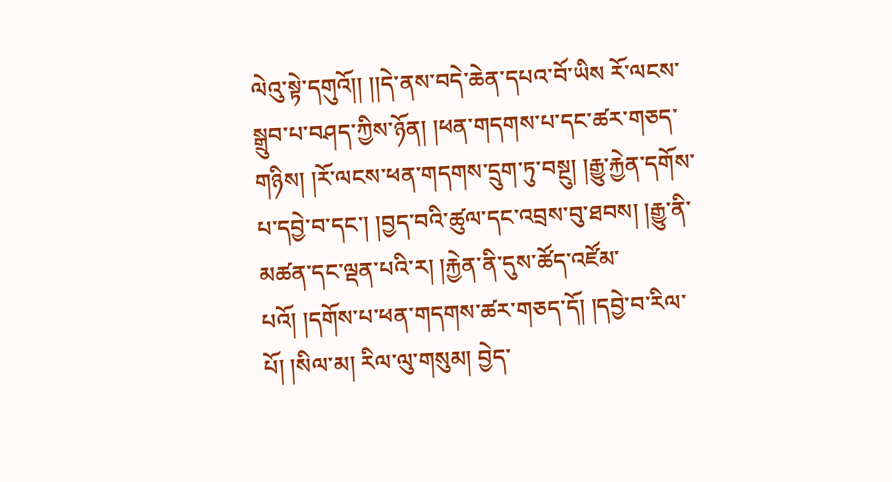ལེའུ་སྟེ་དགུའོ།། །།དེ་ནས་བདེ་ཆེན་དཔའ་བོ་ཡིས རོ་ལངས་སྒྲུབ་པ་བཤད་ཀྱིས་ཉོན། །ཕན་གདགས་པ་དང་ཚར་གཅད་གཉིས། །རོ་ལངས་ཕན་གདགས་དྲུག་ཏུ་བསྔུ། །རྒྱུ་རྐྱེན་དགོས་པ་དབྱེ་བ་དང་། །བྱད་བའི་ཚུལ་དང་འབྲས་བུ་ཐབས། །རྒྱུ་ནི་མཚན་དང་ལྡན་པའི་ར། །རྐྱེན་ནི་དུས་ཚོད་འཛོམ་པའོ། །དགོས་པ་ཕན་གདགས་ཚར་གཅད་དོ། །དབྱེ་བ་རིལ་པོ། །སིལ་མ། རིལ་ལུ་གསུམ། བྱེད་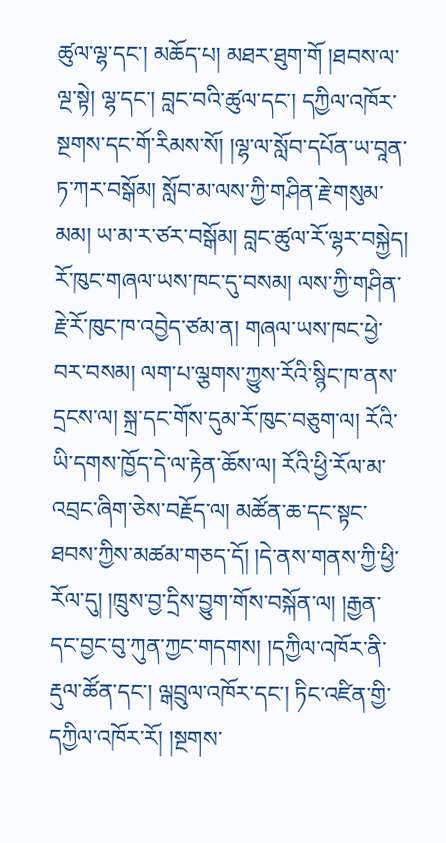ཚུལ་ལྷ་དང་། མཆོད་པ། མཐར་ཐུག་གོ །ཐབས་ལ་ལྔ་སྟེ། ལྷ་དང་། བླང་བའི་ཚུལ་དང་། དཀྱིལ་འཁོར་སྔགས་དང་གོ་རིམས་སོ། །ལྷ་ལ་སློབ་དཔོན་ཡ་བཱན་ཏ་ཀར་བསྒོམ། སློབ་མ་ལས་ཀྱི་གཤིན་རྗེ་གསུམ་མམ། ཡ་མ་ར་ཙར་བསྒོམ། བླང་ཚུལ་རོ་ལྷར་བསྐྱེད། རོ་ཁུང་གཞལ་ཡས་ཁང་དུ་བསམ། ལས་ཀྱི་གཤིན་རྗེ་རོ་ཁུང་ཁ་འབྱེད་ཙམ་ན། གཞལ་ཡས་ཁང་ཕྱེ་བར་བསམ། ལག་པ་ལྕགས་ཀྱུས་རོའི་སྙིང་ཁ་ནས་དྲངས་ལ། སྐྲ་དང་གོས་དུམ་རོ་ཁུང་བཅུག་ལ། རོའི་ཡི་དགས་ཁྱོད་དེ་ལ་རྟེན་ཆོས་ལ། རོའི་ཕྱི་རོལ་མ་འབྲང་ཞིག་ཅེས་བརྗོད་ལ། མཚོན་ཆ་དང་སྟང་ཐབས་ཀྱིས་མཚམ་གཅད་དོ། །དེ་ནས་གནས་ཀྱི་ཕྱི་རོལ་དུ། །ཁྲུས་བྱ་དྲིས་བྱུག་གོས་བསྐོན་ལ། །རྒྱན་དང་བྱང་བུ་ཀུན་ཀྱང་གདགས། །དཀྱིལ་འཁོར་ནི་རྡུལ་ཚོན་དང་། ལྒབྲུལ་འཁོར་དང་། ཏིང་འཛིན་གྱི་དཀྱིལ་འཁོར་རོ། །སྔགས་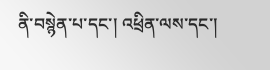ནི་བསྙེན་པ་དང་། འཕྲིན་ལས་དང་།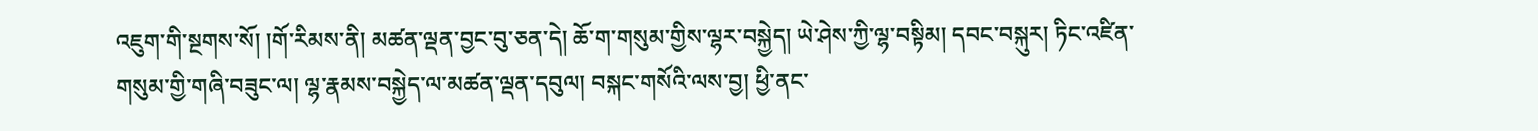འཇུག་གི་སྔགས་སོ། །གོ་རིམས་ནི། མཚན་ལྡན་བྱང་བུ་ཅན་དེ། ཆོ་ག་གསུམ་གྱིས་ལྷར་བསྐྱེད། ཡེ་ཤེས་ཀྱི་ལྷ་བསྟིམ། དབང་བསྐུར། ཏིང་འཛིན་གསུམ་གྱི་གཞི་བཟུང་ལ། ལྷ་རྣམས་བསྐྱེད་ལ་མཚན་ལྡན་དབུལ། བསྐང་གསོའི་ལས་བྱ། ཕྱི་ནང་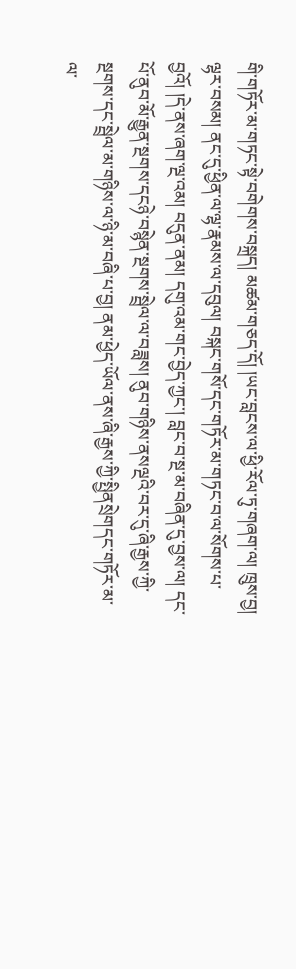གི་གཏོར་མ་གཏང་སྟེ་བགེགས་བསྐྲད། མཚམ་གཅད་དོ། །ཡང་བླངས་ལ་ཕྱི་རོལ་ཏུ་གཞག་ལ། ཁྲུས་བྱ། ལྷར་བསམ། ནང་དུ་ཕྱིན་ལ་ལྷ་རྣམས་ལ་དབུལ། བསྐང་གསོ་དང་གཏོར་མ་གཏང་བ་ལ་སོགས་པ་བྱའོ། །དེ་ནས་ཞག་ལྔ་འམ། བདུན་ནམ། དགུ་འམ་གང་བྱེད་ཀྱང་། བླང་བ་སྔ་མ་བཞིན་དུ་བྱས་ལ། དང་པོ་ནུབ་མོ་རྒྱུན་སྔགས་དངཉེ་བསྙེན་སྔགས་སྦྲེལ་ལ་བཟླས། ནུབ་གཉིས་ནསལྔའི་བར་དུ་ཞི་རྒྱས་ཀྱི་སྔགས་དང་སྦྲེལ་མ་གཉིས་ལ་ཉི་མ་བཞི་པ་བྱ། ནམ་ཕྱེད་ཡོལ་ནས་ཞི་རྒྱས་ཀྱི་སྤྱིནསྲེགདང་གཏོར་མ་ལ་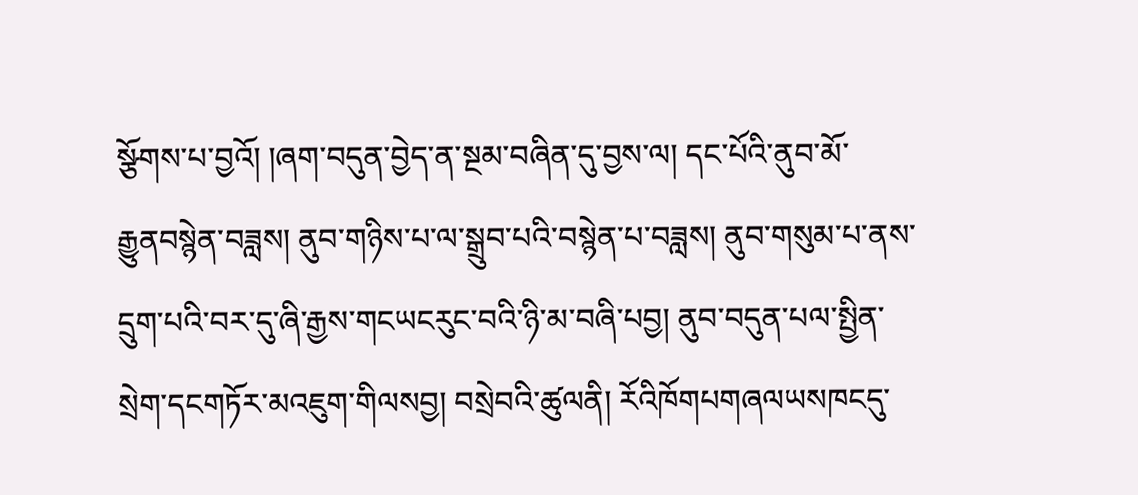སྩོགས་པ་བྱའོ། །ཞག་བདུན་བྱེད་ན་སྔམ་བཞིན་དུ་བྱས་ལ། དང་པོའི་ནུབ་མོ་རྒྱུནབསྙེན་བཟླས། ནུབ་གཉིས་པ་ལ་སྒྲུབ་པའི་བསྙེན་པ་བཟླས། ནུབ་གསུམ་པ་ནས་དྲུག་པའི་བར་དུ་ཞི་རྒྱས་གངཡངརུང་བའི་ཉི་མ་བཞི་པབྱ། ནུབ་བདུན་པལ་སྤྱིན་སྲེག་དངགཏོར་མའཇུག་གིལསབྱ། བསྲེབའི་ཚུལནི། རོའིཁོགཔགཞལཡསཁངདུ་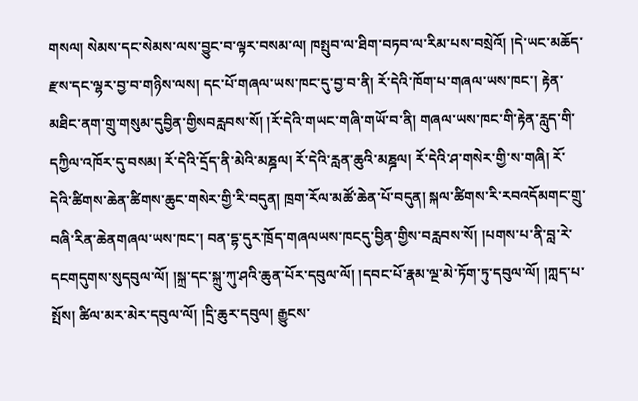གསལ། སེམས་དང་སེམས་ལས་བྱུང་བ་ལྟར་བསམ་ལ། ཁསྤུབ་ལ་ཐིག་བཏབ་ལ་རིམ་པས་བསྲེའོ། །དེ་ཡང་མཆོད་རྫས་དང་ལྷར་བྱ་བ་གཉིས་ལས། དང་པོ་གཞལ་ཡས་ཁང་དུ་བྱ་བ་ནི། རོ་དེའི་ཁོག་པ་གཞལ་ཡས་ཁང་། རྟེན་མཐིང་ནག་གྲུ་གསུམ་དུབྱིན་གྱིསབརླབས་སོ། །རོ་དེའི་གཡང་གཞི་གཡོ་བ་ནི། གཞལ་ཡས་ཁང་གི་རྟེན་རླུད་གི་དཀྱིལ་འཁོར་དུ་བསམ། རོ་དེའི་དྲོད་ནི་མེའི་མཎྜལ། རོ་དེའི་རླན་ཆུའི་མཎྜལ། རོ་དེའི་ཤ་གསེར་གྱི་ས་གཞི། རོ་དེའི་ཚིགས་ཆེན་ཚིགས་ཆུང་གསེར་གྱི་རི་བདུན། ཁྲག་རོལ་མཚོ་ཆེན་པོ་བདུན། སྐལ་ཚིགས་རི་རབའདོམགང་གྲུ་བཞི་རིན་ཆེནགཞལ་ཡས་ཁང་། བན་དྷ་དུར་ཁྲོད་གཞལཡས་ཁངདུ་བྱིན་གྱིས་བརླབས་སོ། །པགས་པ་ནི་བླ་རེ་དངགདུགས་སུདབུལ་ལོ། །སྐྲ་དང་སྐྲུ་ཀུ་ཤའི་ཆུན་པོར་དབུལ་ལོ། །དབང་པོ་རྣམ་ལྔ་མེ་ཏོག་ཏུ་དབུལ་ལོ། །ཀླད་པ་སྤོས། ཚིལ་མར་མེར་དབུལ་ལོ། །དྲི་ཆུར་དབུལ། རྒྱུངས་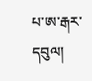པ་ཨ་རྒར་དབུལ།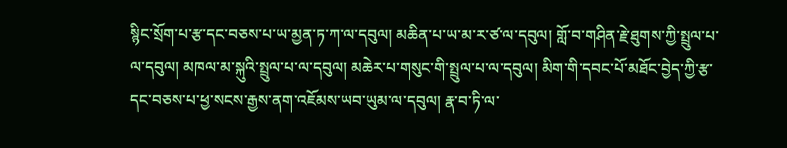སྙིང་སྲོག་པ་རྩ་དང་བཅས་པ་ཡ་མྱན་ཏ་ཀ་ལ་དབུལ། མཆིན་པ་ཡ་མ་ར་ཙ་ལ་དབུལ། གློ་བ་གཤིན་རྗེ་ཐུགས་ཀྱི་སྤྲུལ་པ་ལ་དབུལ། མཁལ་མ་སྐུའི་སྤྲུལ་པ་ལ་དབུལ། མཆེར་པ་གསུང་གི་སྤྲུལ་པ་ལ་དབུལ། མིག་གི་དབང་པོ་མཐོང་བྱེད་ཀྱི་རྩ་དང་བཅས་པ་ཕྱ་སངས་རྒྱས་ནག་འཇོམས་ཡབ་ཡུམ་ལ་དབུལ། རྣ་བ་ཏི་ལ་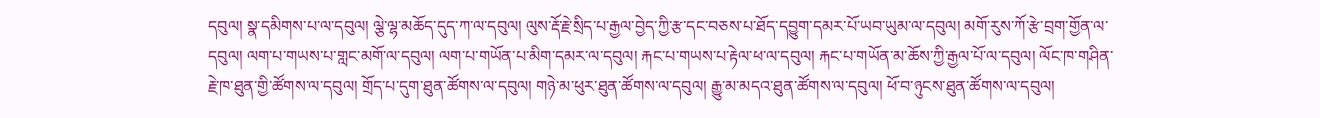དབུལ། སྣ་དམིགས་པ་ལ་དབུལ། ལྕེ་ལྷ་མཆོད་དུད་ཀ་ལ་དབུལ། ལུས་རྡོ་རྗེ་སྲིད་པ་རྒྱལ་བྱེད་ཀྱི་རྩ་དང་བཅས་པ་ཐོད་དབྱུག་དམར་པོ་ཡབ་ཡུམ་ལ་དབུལ། མགོ་རུས་ཀོ་རྩེ་བྲག་གྱོན་ལ་དབུལ། ལག་པ་གཡས་པ་གླང་མགོ་ལ་དབུལ། ལག་པ་གཡོན་པ་མིག་དམར་ལ་དབུལ། རྐང་པ་གཡས་པ་རྟེལ་ཕ་ལ་དབུལ། རྐང་པ་གཡོན་མ་ཆོས་ཀྱི་རྒྱལ་པོ་ལ་དབུལ། ལོང་ཁ་གཤིན་རྗེ་ཁ་ཐུན་གྱི་ཚོགས་ལ་དབུལ། གྲོད་པ་དུག་ཐུན་ཚོགས་ལ་དབུལ། གཉེ་མ་ཕུར་ཐུན་ཚོགས་ལ་དབུལ། རྒྱུ་མ་མདའ་ཐུན་ཚོགས་ལ་དབུལ། ཕོ་བ་ཉུངས་ཐུན་ཚོགས་ལ་དབུལ།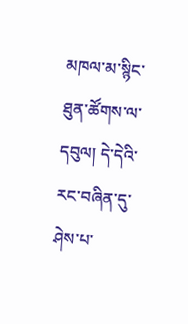མཁལ་མ་སྙིང་ཐུན་ཚོགས་ལ་དབུལ། དེ་དེའི་རང་བཞིན་དུ་ཤེས་པ་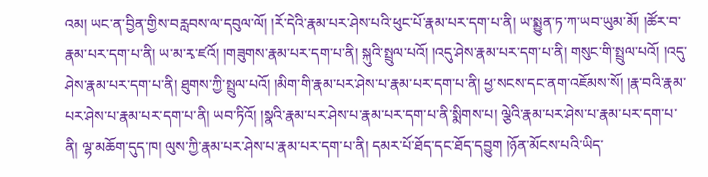འམ། ཡང་ན་བྱིན་གྱིས་བརླབས་ལ་དབུལ་ལོ། །རོ་དེའི་རྣམ་པར་ཤེས་པའི་ཕུང་པོ་རྣམ་པར་དག་པ་ནི། ཡ་སྨྱུན་ཏ་ཀ་ཡབ་ཡུམ་མོ། །ཚོར་བ་རྣམ་པར་དག་པ་ནི། ཡ་མ་རྭ་ཛའོ། །གཟུགས་རྣམ་པར་དག་པ་ནི། སྐུའི་སྤྲུལ་པའོ། །འདུ་ཤེས་རྣམ་པར་དག་པ་ནི། གསུང་གི་སྤྲུལ་པའོ། །འདུ་ཤེས་རྣམ་པར་དག་པ་ནི། ཐུགས་ཀྱི་སྤྲུལ་པའོ། །མིག་གི་རྣམ་པར་ཤེས་པ་རྣམ་པར་དག་པ་ནི། ཕྱ་སངས་དང་ནག་འཇོམས་སོ། །རྣ་བའི་རྣམ་པར་ཤེས་པ་རྣམ་པར་དག་པ་ནི། ཡབ་ཏིའོ། །སྣའི་རྣམ་པར་ཤེས་པ་རྣམ་པར་དག་པ་ནི་སྨིགས་པ། ལྕེའི་རྣམ་པར་ཤེས་པ་རྣམ་པར་དག་པ་ནི། ལྷ་མཆོག་དུད་ཁ། ལུས་ཀྱི་རྣམ་པར་ཤེས་པ་རྣམ་པར་དག་པ་ནི། དམར་པོ་ཐོད་དང་ཐོད་དབྱུག །ཉོན་མོངས་པའི་ཡིད་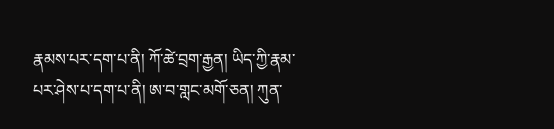རྣམས་པར་དག་པ་ནི། ཀོ་ཚེ་བྲག་རྒྱན། ཡིད་ཀྱི་རྣམ་པར་ཤེས་པ་དག་པ་ནི། ཨ་བ་གླང་མགོ་ཅན། ཀུན་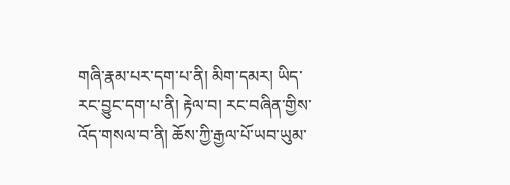གཞི་རྣམ་པར་དག་པ་ནི། མིག་དམར། ཡིད་རང་བྱུང་དག་པ་ནི། རྟེལ་བ། རང་བཞིན་གྱིས་འོད་གསལ་བ་ནི། ཆོས་ཀྱི་རྒྱལ་པོ་ཡབ་ཡུམ་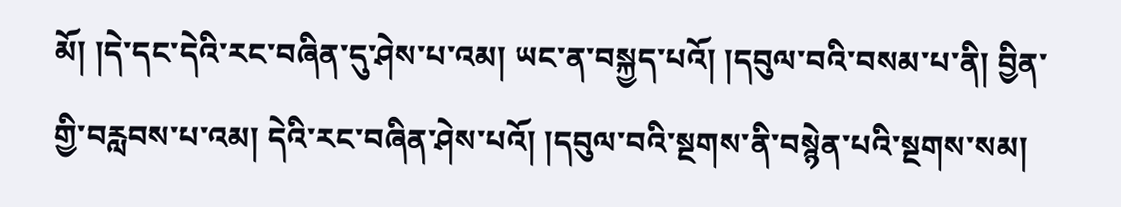མོ། །དེ་དང་དེའི་རང་བཞིན་དུ་ཤེས་པ་འམ། ཡང་ན་བསྐྱད་པའོ། །དབུལ་བའི་བསམ་པ་ནི། བྱིན་གྱི་བརླབས་པ་འམ། དེའི་རང་བཞིན་ཤེས་པའོ། །དབུལ་བའི་སྔགས་ནི་བསྙེན་པའི་སྔགས་སམ།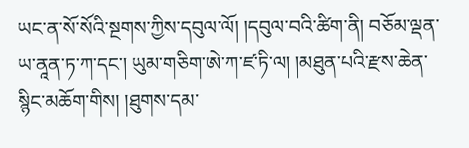ཡང་ན་སོ་སོའི་སྔགས་ཀྱིས་དབུལ་ལོ། །དབུལ་བའི་ཚིག་ནི། བཅོམ་ལྡན་ཡ་ནཱན་ཏ་ཀ་དང་། ཡུམ་གཅིག་ཨེ་ཀ་ཛ་ཏི་ལ། །མཐུན་པའི་རྫས་ཆེན་སྙིང་མཆོག་གིས། །ཐུགས་དམ་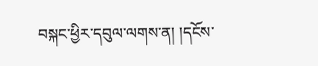བསྐང་ཕྱིར་དབུལ་ལགས་ན། །དངོས་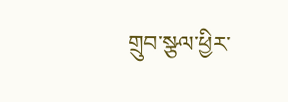གྲུབ་སྩལ་ཕྱིར་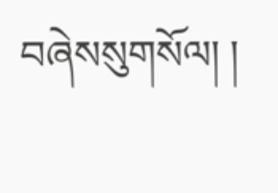བཞེསསུགསོལ། །